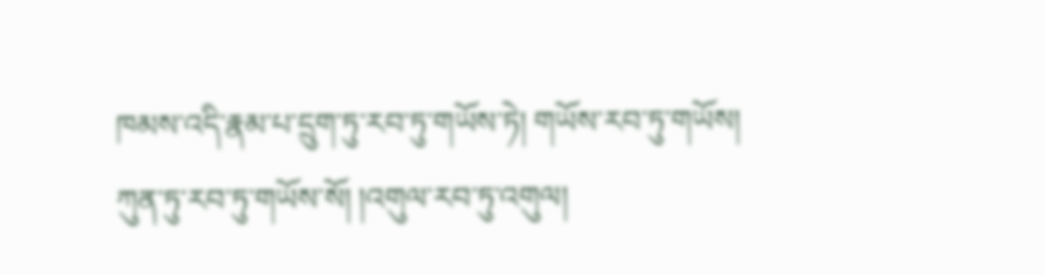ཁམས་འདི་རྣམ་པ་དྲུག་ཏུ་རབ་ཏུ་གཡོས་ཏེ། གཡོས་རབ་ཏུ་གཡོས། ཀུན་ཏུ་རབ་ཏུ་གཡོས་སོ། །འགུལ་རབ་ཏུ་འགུལ།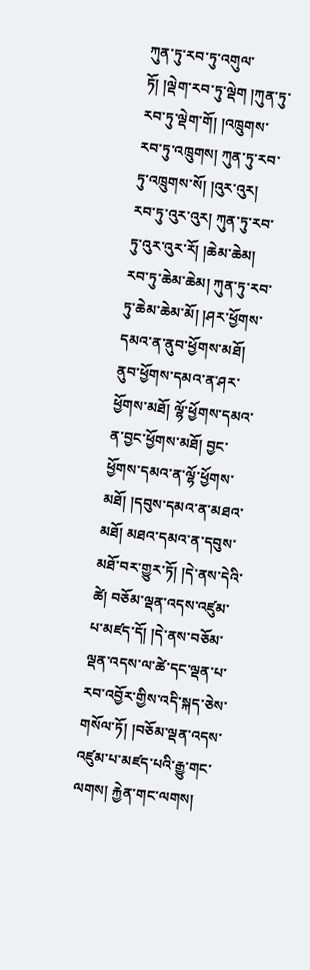ཀུན་ཏུ་རབ་ཏུ་འགུལ་ཏོ། །ལྡེག་རབ་ཏུ་ལྡེག །ཀུན་ཏུ་རབ་ཏུ་ལྡེག་གོ། །འཁྲུགས་རབ་ཏུ་འཁྲུགས། ཀུན་ཏུ་རབ་ཏུ་འཁྲུགས་སོ། །འུར་འུར། རབ་ཏུ་འུར་འུར། ཀུན་ཏུ་རབ་ཏུ་འུར་འུར་རོ། །ཆེམ་ཆེམ། རབ་ཏུ་ཆེམ་ཆེམ། ཀུན་ཏུ་རབ་ཏུ་ཆེམ་ཆེམ་མོ། །ཤར་ཕྱོགས་དམའ་ན་ནུབ་ཕྱོགས་མཐོ། ནུབ་ཕྱོགས་དམའ་ན་ཤར་ཕྱོགས་མཐོ། ལྷོ་ཕྱོགས་དམའ་ན་བྱང་ཕྱོགས་མཐོ། བྱང་ཕྱོགས་དམའ་ན་ལྷོ་ཕྱོགས་མཐོ། །དབུས་དམའ་ན་མཐའ་མཐོ། མཐའ་དམའ་ན་དབུས་མཐོ་བར་གྱུར་ཏོ། །དེ་ནས་དེའི་ཚེ། བཅོམ་ལྡན་འདས་འཛུམ་པ་མཛད་དོ། །དེ་ནས་བཅོམ་ལྡན་འདས་ལ་ཚེ་དང་ལྡན་པ་རབ་འབྱོར་གྱིས་འདི་སྐད་ཅེས་གསོལ་ཏོ། །བཅོམ་ལྡན་འདས་འཛུམ་པ་མཛད་པའི་རྒྱུ་གང་ལགས། རྐྱེན་གང་ལགས།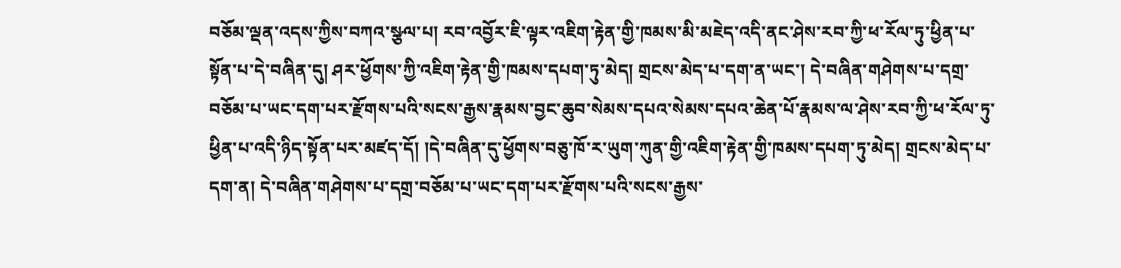བཅོམ་ལྡན་འདས་ཀྱིས་བཀའ་སྩལ་པ། རབ་འབྱོར་ཇི་ལྟར་འཇིག་རྟེན་གྱི་ཁམས་མི་མཇེད་འདི་ནང་ཤེས་རབ་ཀྱི་ཕ་རོལ་ཏུ་ཕྱིན་པ་སྟོན་པ་དེ་བཞིན་དུ། ཤར་ཕྱོགས་ཀྱི་འཇིག་རྟེན་གྱི་ཁམས་དཔག་ཏུ་མེད། གྲངས་མེད་པ་དག་ན་ཡང་། དེ་བཞིན་གཤེགས་པ་དགྲ་བཅོམ་པ་ཡང་དག་པར་རྫོགས་པའི་སངས་རྒྱས་རྣམས་བྱང་ཆུབ་སེམས་དཔའ་སེམས་དཔའ་ཆེན་པོ་རྣམས་ལ་ཤེས་རབ་ཀྱི་ཕ་རོལ་ཏུ་ཕྱིན་པ་འདི་ཉིད་སྟོན་པར་མཛད་དོ། །དེ་བཞིན་དུ་ཕྱོགས་བཅུ་ཁོ་ར་ཡུག་ཀུན་གྱི་འཇིག་རྟེན་གྱི་ཁམས་དཔག་ཏུ་མེད། གྲངས་མེད་པ་དག་ན། དེ་བཞིན་གཤེགས་པ་དགྲ་བཅོམ་པ་ཡང་དག་པར་རྫོགས་པའི་སངས་རྒྱས་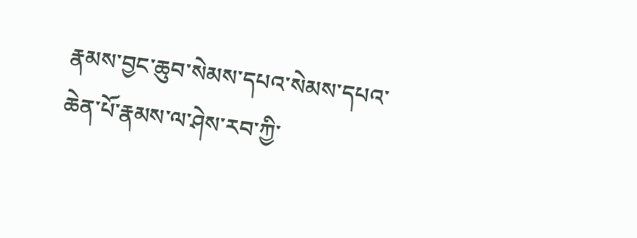རྣམས་བྱང་ཆུབ་སེམས་དཔའ་སེམས་དཔའ་ཆེན་པོ་རྣམས་ལ་ཤེས་རབ་ཀྱི་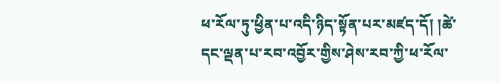ཕ་རོལ་ཏུ་ཕྱིན་པ་འདི་ཉིད་སྟོན་པར་མཛད་དོ། །ཚེ་དང་ལྡན་པ་རབ་འབྱོར་གྱིས་ཤེས་རབ་ཀྱི་ཕ་རོལ་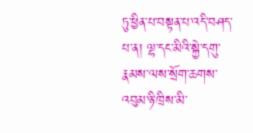ཏུ་ཕྱིན་པ་བསྟན་པ་འདི་བཤད་པ་ན། ལྷ་དང་མིའི་སྐྱེ་དགུ་རྣམས་ལས་སྲོག་ཆགས་འབུམ་ཉི་ཁྲིས་མི་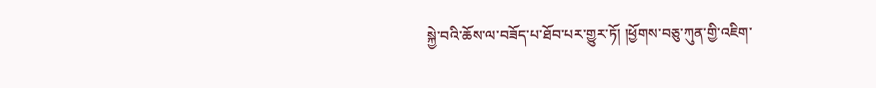སྐྱེ་བའི་ཆོས་ལ་བཟོད་པ་ཐོབ་པར་གྱུར་ཏོ། །ཕྱོགས་བཅུ་ཀུན་གྱི་འཇིག་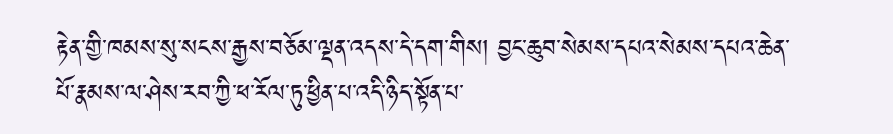རྟེན་གྱི་ཁམས་སུ་སངས་རྒྱས་བཅོམ་ལྡན་འདས་དེ་དག་གིས། བྱང་ཆུབ་སེམས་དཔའ་སེམས་དཔའ་ཆེན་པོ་རྣམས་ལ་ཤེས་རབ་ཀྱི་ཕ་རོལ་ཏུ་ཕྱིན་པ་འདི་ཉིད་སྟོན་པ་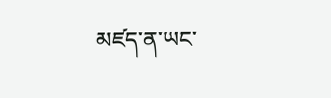མཛད་ན་ཡང་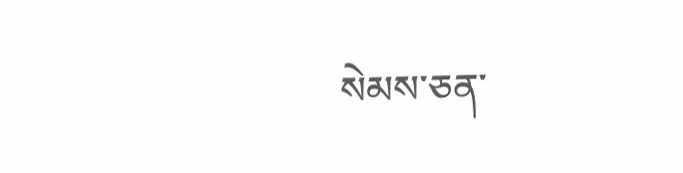སེམས་ཅན་